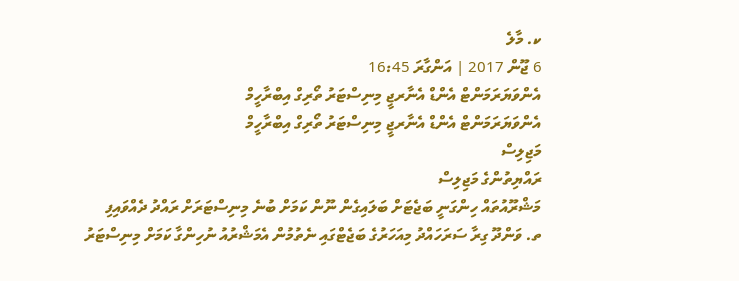ކ. މާލެ
6 ޖޫން 2017 | އަންގާރަ 16:45
އެންވަޔަރަމަންޓް އެންޑް އެނާރޖީ މިނިސްޓަރު ތޯރިގް އިބްރާހީމް
އެންވަޔަރަމަންޓް އެންޑް އެނާރޖީ މިނިސްޓަރު ތޯރިގް އިބްރާހީމް
މަޖިލިސް
ރައްޔިތުންގެ މަޖިލިސް
މަޝްރޫއުތައް ހިންގަނީ ބަޖެޓަށް ބަލައިގެން ނޫން ކަމަށް ބުނެ މިނިސްޓަރަށް ރައްދު ދެއްވައިފި
ތ. ވަންދޫ ގިރާ ސަރަހައްދު މިއަހަރުގެ ބަޖެޓްގައި ނެތުމުން އެމަޝްރުއު ނުހިންގާ ކަމަށް މިނިސްޓަރު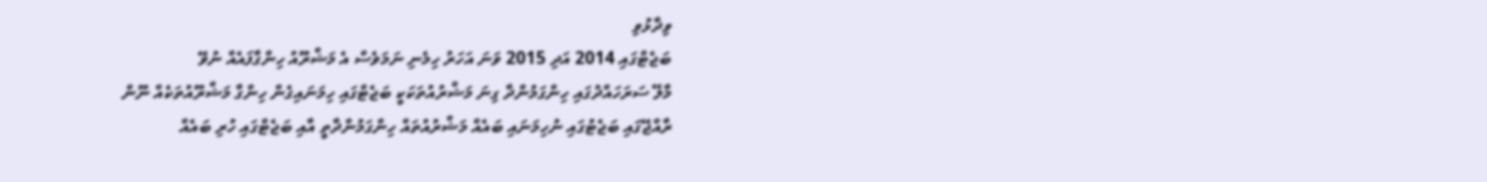ވިދާޅުވި
ބަޖެޓްގައި 2014 އަދި 2015 ވަނަ އަހަރު ހިމެނި ނަމަވެސް އެ މަޝްރޫއު ހިންގާފައެއް ނުވޭ
މާލޭ ސަރަހައްދުގައި ހިންގަމުންދާ ގިނަ މަޝްރުއުތަކަކީ ބަޖެޓްގައި ހިމަނައިގެން ހިންގާ މަޝްރޫއުތަކެއް ނޫން
ރާއްޖޭގައި ބަޖެޓުގައި ނުހިމަނައި ބައެއް މަޝްރުއުތައް ހިންގަމުންދާތީ އާއި ބަޖެޓްގައި ހުރި ބައެއް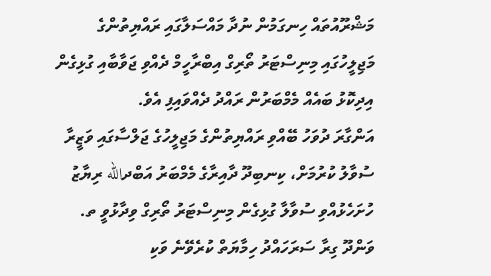މަޝްރޫއުތައް ހިނގަމުން ނުދާ މައްސަލާގައި ރައްޔިތުންގެ މަޖިލީހުގައި މިނިސްޓަރު ތޯރިގް އިބްރާހީމް ދެއްވި ޖަވާބާއި ގުޅިގެން އިދިކޮޅު ބައެއް މެމްބަރުން ރައްދު ދެއްވައިފި އެވެ.
އަންގާރަ ދުވަހު ބޭއްވި ރައްޔިތުންގެ މަޖިލީހުގެ ޖަލްސާގައި ވަޒީރާ ސުވާލު ކުރުމަށް، ކިނބިދޫ ދާއިރާގެ މެމްބަރު އަބްދالله ރިޔާޒު ހުށަހެޅުއްވި ސުވާލާ ގުޅިގެން މިނިސްޓަރު ތޯރިގް ވިދާޅުވީ ތ. ވަންދޫ ގިރާ ސަރަހައްދު ހިމާޔަތް ކުރެވޭނެ ވަކި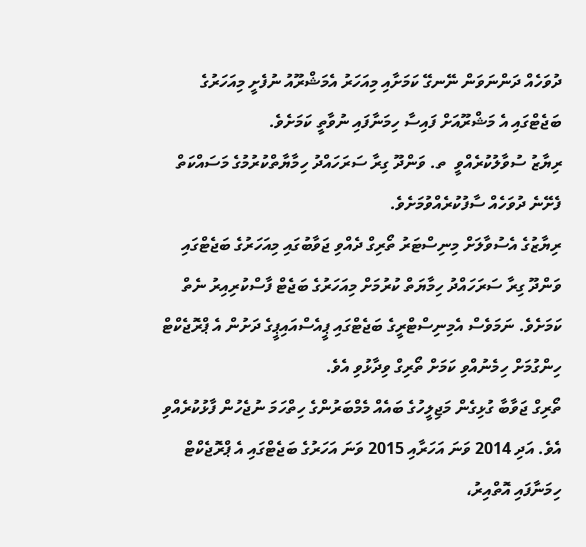ދުވަހެއް ދަންނަވަން ނޭނގޭ ކަމަށާއި މިއަހަރު އެމަޝްރޫއު ނުފެށީ މިއަހަރުގެ ބަޖެޓްގައި އެ މަޝްރޫއަށް ފައިސާ ހިމަނާފައި ނުވާތީ ކަމަށެވެ.
ރިޔާޒު ސުވާލުކުރެއްވީ  ތ. ވަންދޫ ގިރާ ސަރަހައްދު ހިމާޔާތްކުރުމުގެ މަސައްކަތް ފެށޭނެ ދުވަހެއް ސާފުކުރެއްވުމަށެވެ.
ރިޔާޒުގެ އެސުވާލަށް މިނިސްޓަރު ތޯރިގް ދެއްވި ޖަވާބުގައި މިއަހަރުގެ ބަޖެޓްގައި ވަންދޫ ގިރާ ސަރަހައްދު ހިމާޔަތް ކުރުމަށް މިއަހަރުގެ ބަޖެޓް ފާސްކުރިއިރު ނެތް ކަމަށެވެ. ނަމަވެސް އެމިނިސްޓްރީގެ ބަޖެޓްގައި ޕީއެސްއައިޕީގެ ދަށުން އެ ޕްރޮޖެކްޓް ހިންގުމަށް ހިމެނުއްވި ކަމަށް ތޯރިގް ވިދާޅުވި އެވެ.
ތޯރިގް ޖަވާބާ ގުޅިގެން މަޖިލީހުގެ ބައެއް މެމްބަރުންގެ ހިތްހަމަ ނުޖެހުން ފާޅުކުރެއްވި އެވެ. އަދި 2014 ވަނަ އަހަރާއި 2015 ވަނަ އަހަރުގެ ބަޖެޓްގައި އެ ޕްރޮޖެކްޓް ހިމަނާފައި އޮތްއިރު،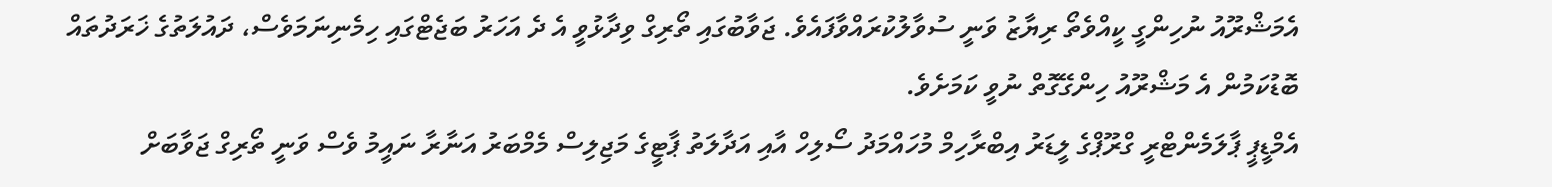އެމަޝްރޫއު ނުހިންގީ ކީއްވެތޯ ރިޔާޒު ވަނީ ސުވާލުކުރައްވާފައެވެ. ޖަވާބުގައި ތޯރިގް ވިދާޅުވީ އެ ދެ އަހަރު ބަޖެޓްގައި ހިމެނިނަމަވެސް، ދައުލަތުގެ ޚަރަދުތައް ބޮޑުކަމުން އެ މަޝްރޫއު ހިންގޭގޮތް ނުވީ ކަމަށެވެ.
އެމްޑީޕީ ޕާލަމެންޓްރީ ގްރޫޕްގެ ލީޑަރު އިބްރާހިމް މުހައްމަދު ސޯލިހް އާއި އަދާލަތު ޕާޓީގެ މަޖިލިސް މެމްބަރު އަނާރާ ނައީމު ވެސް ވަނީ ތޯރިގް ޖަވާބަށް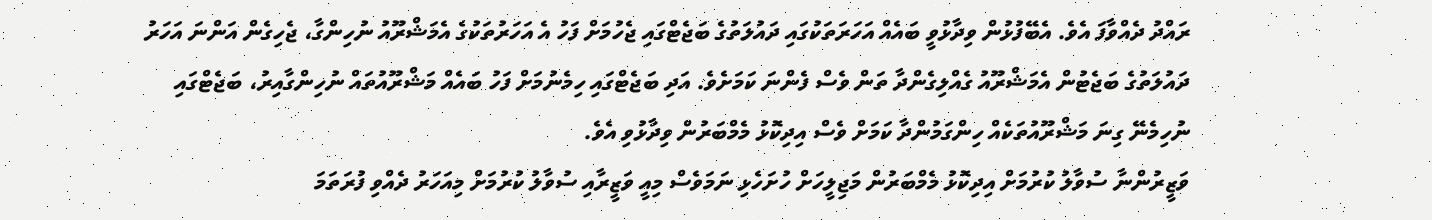ރައްދު ދެއްވާފަ އެވެ. އެބޭފުޅުން ވިދާޅުވީ ބައެއް އަހަރަތަކުގައި ދައުލަތުގެ ބަޖެޓްގައި ޖެހުމަށް ފަހު އެ އަހަރުތަކުގެ އެމަޝްރޫއު ނުހިންގާ، ޖެހިގެން އަންނަ އަހަރު ދައުލަތުގެ ބަޖެޓުން އެމަޝްރޫއު ގެއްލިގެންދާ ތަން ވެސް ފެންނަ ކަމަށެވެ. އަދި ބަޖެޓްގައި ހިމެނުމަށް ފަހު ބައެއް މަޝްރޫއުތައް ނުހިންގާއިރު، ބަޖެޓްގައި ނުހިމެނޭ ގިނަ މަޝްރޫއުތަކެއް ހިންގަމުންދާ ކަމަށް ވެސް އިދިކޮޅު މެމްބަރުން ވިދާޅުވި އެވެ.
ވަޒީރުންނާ ސުވާލު ކުރުމަށް އިދިކޮޅު މެމްބަރުން މަޖިލީހަށް ހުށަހެޅި ނަމަވެސް މިއީ ވަޒީރާއި ސުވާލު ކުރުމަށް މިއަހަރު ދެއްވި ފުރަތަމަ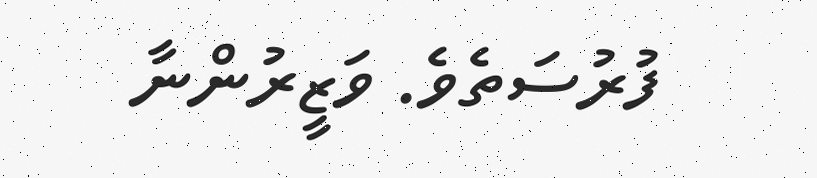ފުރުސަތެވެ. ވަޒީރުންނާ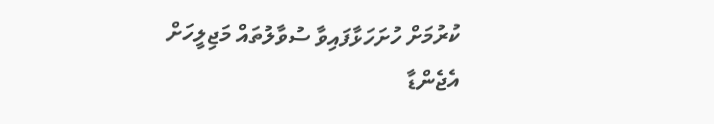ކުރުމަށް ހުށަހަޅާފައިވާ ސުވާލުތައް މަޖިލީހަށް އެޖެންޑާ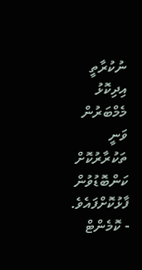ނުކުރާތީ އިދިކޮޅު މެމްބަރުން ވަނީ ތަކުރާރުކޮށް ކަންބޮޑުވުން ފާޅުކޮށްފައެވެ.
- ކޮމެންޓް